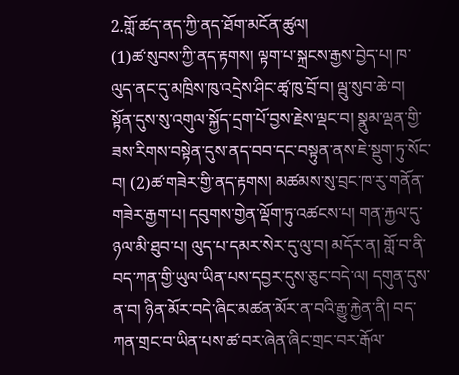2.གློ་ཚད་ནད་ཀྱི་ནད་ཐོག་མངོན་ཚུལ།
(1)ཚ་སུབས་ཀྱི་ནད་རྟགས། ལྟག་པ་སྐྲངས་རྒྱས་བྱེད་པ། ཁ་ལུད་ནང་དུ་མཁྲིས་ཁུ་འདྲེས་ཤིང་ཚྭ་ཁུ་བྲོ་བ། ལྦུ་སུབ་ཆེ་བ། སྟོན་དུས་སུ་འགུལ་སྐྱོད་དྲག་པོ་བྱས་རྗེས་ལྡང་བ། སྣུམ་ལྡན་གྱི་ཟས་རིགས་བསྟེན་དུས་ནད་བབ་དང་བསྟུན་ནས་ཇེ་སྡུག་ཏུ་སོང་བ། (2)ཚ་གཟེར་གྱི་ནད་རྟགས། མཚམས་སུ་བྲང་ཁ་རུ་གནོན་གཟེར་རྒྱག་པ། དབུགས་གྱེན་ལྡོག་ཏུ་འཚངས་པ། གན་རྐྱལ་དུ་ཉལ་མི་ཐུབ་པ། ལུད་པ་དམར་སེར་དུ་ལུ་བ། མདོར་ན། གློ་བ་ནི་བད་ཀན་གྱི་ཡུལ་ཡིན་པས་དབྱར་དུས་ཅུང་བདེ་ལ། དགུན་དུས་ན་བ། ཉིན་མོར་བདེ་ཞིང་མཚན་མོར་ན་བའི་རྒྱུ་རྐྱེན་ནི། བད་ཀན་གྲང་བ་ཡིན་པས་ཚ་བར་ཞེན་ཞིང་གྲང་བར་རྒོལ་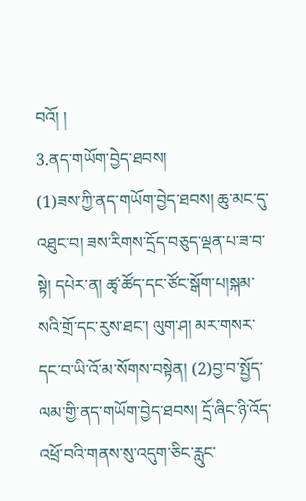བའོ། །
3.ནད་གཡོག་བྱེད་ཐབས།
(1)ཟས་ཀྱི་ནད་གཡོག་བྱེད་ཐབས། ཆུ་མང་དུ་འཐུང་བ། ཟས་རིགས་དྲོད་བཅུད་ལྡན་པ་ཟ་བ་སྟེ། དཔེར་ན། ཚྭ་ཚོད་དང་ཙོང་སྒོག་པ།སྐམ་སའི་གྲོ་དང་རུས་ཐང་། ལུག་ཤ། མར་གསར་དང་བ་ཡི་འོ་མ་སོགས་བསྟེན། (2)བྱ་བ་སྤྱོད་ལམ་གྱི་ནད་གཡོག་བྱེད་ཐབས། དྲོ་ཞིང་ཉི་འོད་འཕྲོ་བའི་གནས་སུ་འདུག་ཅིང་རླུང་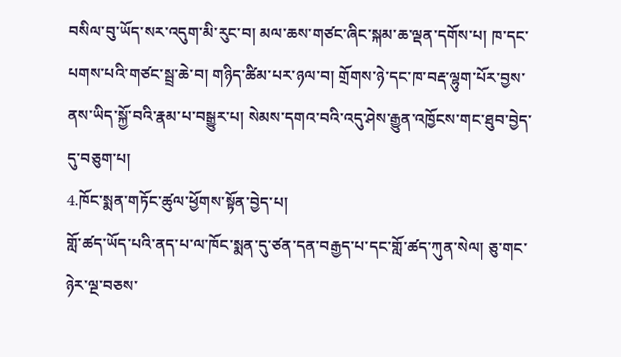བསིལ་བུ་ཡོད་སར་འདུག་མི་རུང་བ། མལ་ཆས་གཙང་ཞིང་སྐམ་ཆ་ལྡན་དགོས་པ། ཁ་དང་པགས་པའི་གཙང་སྦྲ་ཆེ་བ། གཉིད་ཚིམ་པར་ཉལ་བ། གྲོགས་ཉེ་དང་ཁ་བརྡ་ལྷུག་པོར་བྱས་ནས་ཡིད་སྐྱོ་བའི་རྣམ་པ་བསྒྱུར་པ། སེམས་དགའ་བའི་འདུ་ཤེས་རྒྱུན་འཁྱོངས་གང་ཐུབ་བྱེད་དུ་བཅུག་པ།
4.ཁོང་སྨན་གཏོང་ཚུལ་ཕྱོགས་སྟོན་བྱེད་པ།
གློ་ཚད་ཡོད་པའི་ནད་པ་ལ་ཁོང་སྨན་དུ་ཙན་དན་བརྒྱད་པ་དང་གློ་ཚད་ཀུན་སེལ། ཅུ་གང་ཉེར་ལྔ་བཅས་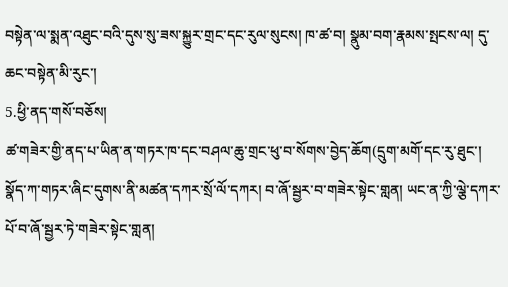བསྟེན་ལ་སྨན་འཐུང་བའི་དུས་སུ་ཟས་སྐྱུར་གྲང་དང་རུལ་སུངས། ཁ་ཚ་བ། སྣུམ་བག་རྣམས་སྤངས་ལ། དུ་ཆང་བསྟེན་མི་རུང་།
5.ཕྱི་ནད་གསོ་བཅོས།
ཚ་གཟེར་གྱི་ནད་པ་ཡིན་ན་གཏར་ཁ་དང་བཤལ་ཆུ་གྲང་ཕུ་བ་སོགས་བྱེད་ཆོག(དྲུག་མགོ་དང་རུ་ཐུང་། སྣོད་ཀ་གཏར་ཞིང་དུགས་ནི་མཚན་དཀར་སྲོ་ལོ་དཀར། བ་ཞོ་སྦྱར་བ་གཟེར་སྟེང་གླན། ཡང་ན་ཀྱི་ལྕེ་དཀར་པོ་བ་ཞོ་སྦྱར་ཏེ་གཟེར་སྟེང་གླན།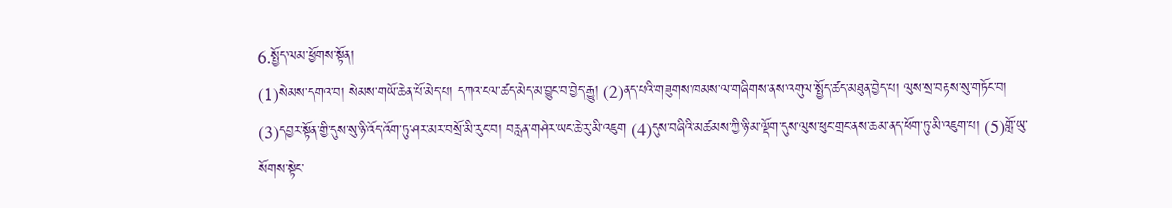6.སྤྱོད་ལམ་ཕྱོགས་སྟོན།
(1)སེམས་དགའ་བ། སེམས་གཡོ་ཆེན་པོ་མེད་པ། དཀའ་ངལ་ཚད་མེད་མ་བྱུང་བ་བྱེད་རྒྱུ། (2)ནད་པའི་གཟུགས་ཁམས་ལ་གཞིགས་ནས་འགུལ་སྤྱོད་ཚད་མཐུན་བྱེད་པ། ལུས་སྲ་བརྟས་སུ་གཏོང་བ། (3)དབྱར་སྟོན་གྱི་དུས་སུ་ཉི་འོད་འོག་ཏུ་ཤར་མར་བསྲོ་མི་རུང་བ། བརླན་གཤེར་ཡང་ཆེ་རུ་མི་འཇུག (4)དུས་བཞིའི་མཚམས་ཀྱི་ཉི་མ་ལྡོག་དུས་ལུས་ཕུང་གྲང་ནས་ཆམ་ནད་ཕོག་ཏུ་མི་འཇུག་པ། (5)གློ་ཡུ་སོགས་སྟེང་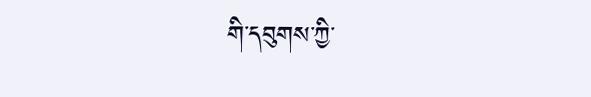གི་དབུགས་ཀྱི་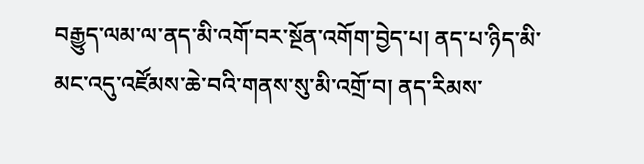བརྒྱུད་ལམ་ལ་ནད་མི་འགོ་བར་སྔོན་འགོག་བྱེད་པ། ནད་པ་ཉིད་མི་མང་འདུ་འཛོམས་ཆེ་བའི་གནས་སུ་མི་འགྲོ་བ། ནད་རིམས་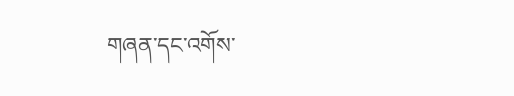གཞན་དང་འགོས་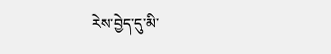རེས་བྱེད་དུ་མི་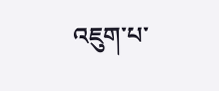འཇུག་པ་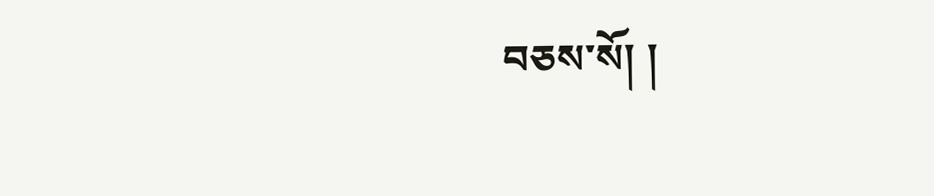བཅས་སོ། །